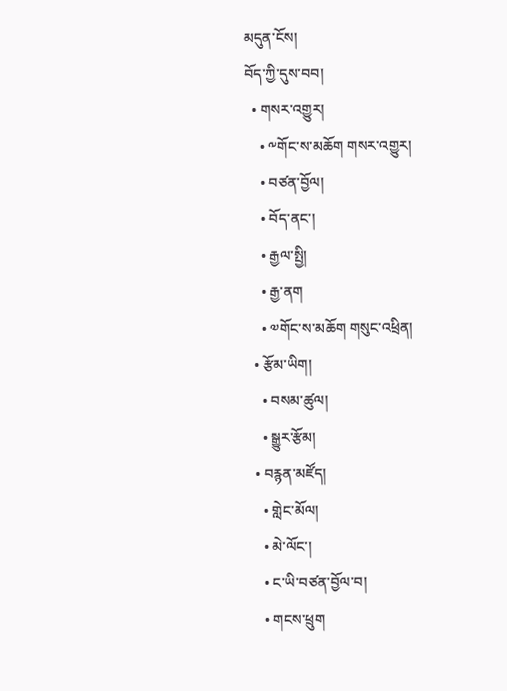མདུན་ངོས།
བོད་ཀྱི་དུས་བབ།
  • གསར་འགྱུར།
    • ༸གོང་ས་མཆོག གསར་འགྱུར།
    • བཙན་བྱོལ།
    • བོད་ནང་།
    • རྒྱལ་སྤྱི།
    • རྒྱ་ནག
    • ༧གོང་ས་མཆོག གསུང་འཕྲིན།
  • རྩོམ་ཡིག།
    • བསམ་ཚུལ།
    • སྒྱུར་རྩོམ།
  • བརྙན་མཛོད།
    • གླེང་མོལ།
    • མེ་ལོང་།
    • ང་ཡི་བཙན་བྱོལ་བ།
    • གངས་ཕྲུག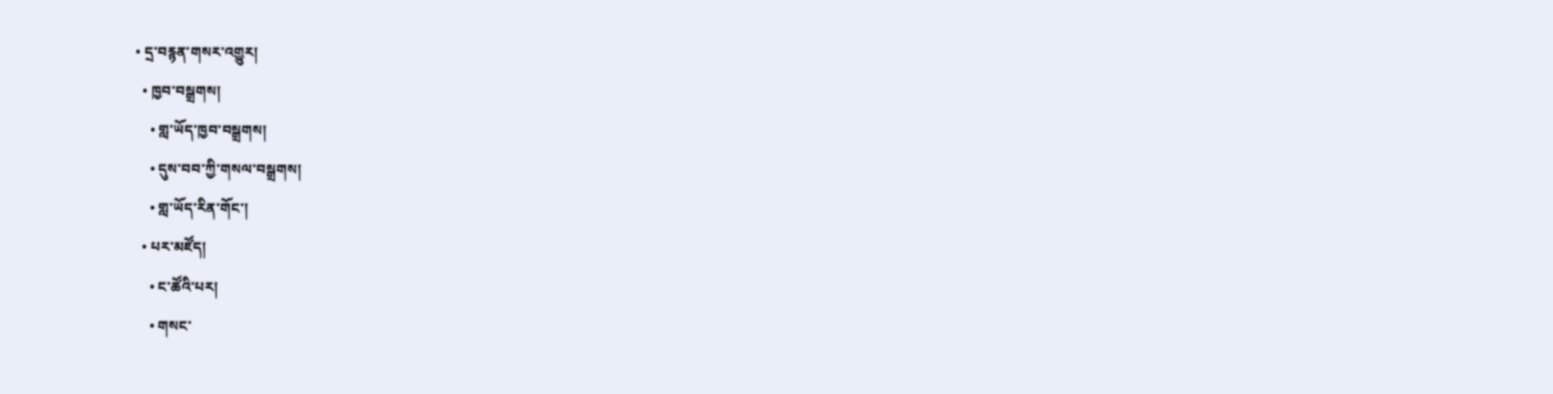• དྲ་བརྙན་གསར་འགྱུར།
  • ཁྱབ་བསྒྲགས།
    • གླ་ཡོད་ཁྱབ་བསྒྲགས།
    • དུས་བབ་ཀྱི་གསལ་བསྒྲགས།
    • གླ་ཡོད་རིན་གོང་།
  • པར་མཛོད།
    • ང་ཚོའི་པར།
    • གསང་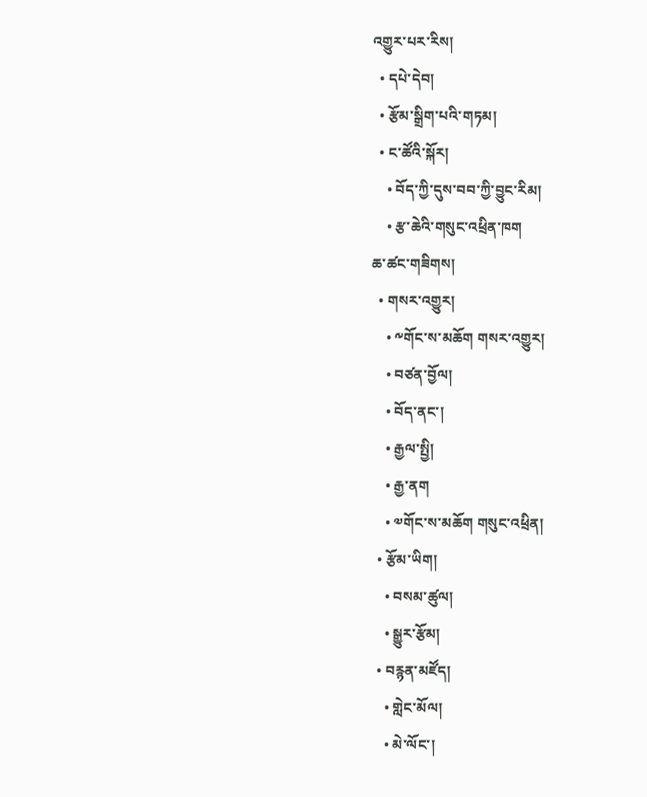འགྱུར་པར་རིས།
  • དཔེ་དེབ།
  • རྩོམ་སྒྲིག་པའི་གཏམ།
  • ང་ཚོའི་སྐོར།
    • བོད་ཀྱི་དུས་བབ་ཀྱི་བྱུང་རིམ།
    • རྩ་ཆེའི་གསུང་འཕྲིན་ཁག
ཆ་ཚང་གཟིགས།
  • གསར་འགྱུར།
    • ༸གོང་ས་མཆོག གསར་འགྱུར།
    • བཙན་བྱོལ།
    • བོད་ནང་།
    • རྒྱལ་སྤྱི།
    • རྒྱ་ནག
    • ༧གོང་ས་མཆོག གསུང་འཕྲིན།
  • རྩོམ་ཡིག།
    • བསམ་ཚུལ།
    • སྒྱུར་རྩོམ།
  • བརྙན་མཛོད།
    • གླེང་མོལ།
    • མེ་ལོང་།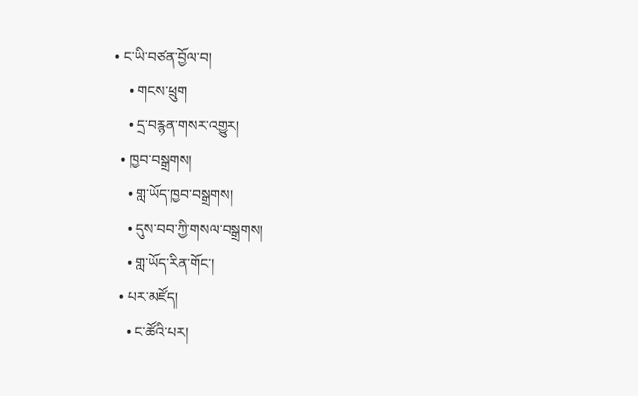• ང་ཡི་བཙན་བྱོལ་བ།
    • གངས་ཕྲུག
    • དྲ་བརྙན་གསར་འགྱུར།
  • ཁྱབ་བསྒྲགས།
    • གླ་ཡོད་ཁྱབ་བསྒྲགས།
    • དུས་བབ་ཀྱི་གསལ་བསྒྲགས།
    • གླ་ཡོད་རིན་གོང་།
  • པར་མཛོད།
    • ང་ཚོའི་པར།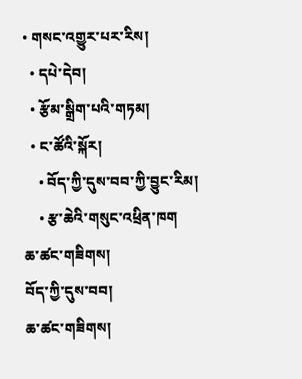• གསང་འགྱུར་པར་རིས།
  • དཔེ་དེབ།
  • རྩོམ་སྒྲིག་པའི་གཏམ།
  • ང་ཚོའི་སྐོར།
    • བོད་ཀྱི་དུས་བབ་ཀྱི་བྱུང་རིམ།
    • རྩ་ཆེའི་གསུང་འཕྲིན་ཁག
ཆ་ཚང་གཟིགས།
བོད་ཀྱི་དུས་བབ།
ཆ་ཚང་གཟིགས།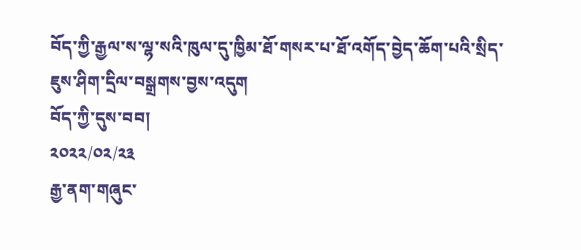བོད་ཀྱི་རྒྱལ་ས་ལྷ་སའི་ཁུལ་དུ་ཁྱིམ་ཐོ་གསར་པ་ཐོ་འགོད་བྱེད་ཆོག་པའི་སྲིད་ཇུས་ཤིག་དྲིལ་བསྒྲགས་བྱས་འདུག
བོད་ཀྱི་དུས་བབ།
༢༠༢༢/༠༢/༢༣
རྒྱ་ནག་གཞུང་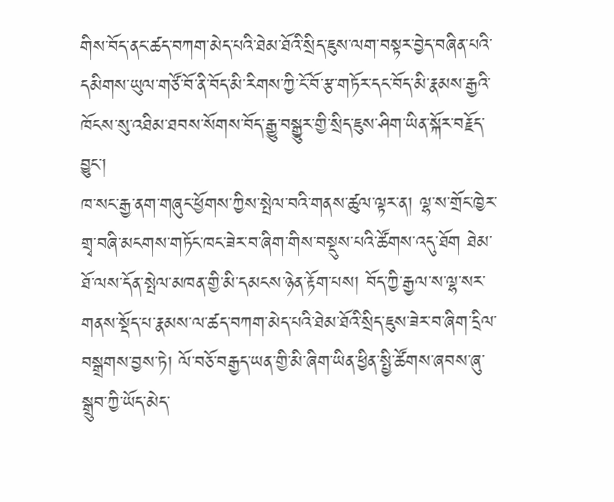གིས་བོད་ནང་ཚད་བཀག་མེད་པའི་ཐེམ་ཐོའི་སྲིད་ཇུས་ལག་བསྟར་བྱེད་བཞིན་པའི་དམིགས་ཡུལ་གཙོ་བོ་ནི་བོད་མི་རིགས་ཀྱི་ངོ་བོ་རྩ་གཏོར་དང་བོད་མི་རྣམས་རྒྱའི་ཁོངས་སུ་འཐིམ་ཐབས་སོགས་བོད་རྒྱུ་བསྒྱུར་གྱི་སྲིད་ཇུས་ཤིག་ཡིན་སྐོར་བརྗོད་བྱུང་།
ཁ་སང་རྒྱ་ནག་གཞུང་ཕྱོགས་ཀྱིས་སྤེལ་བའི་གནས་ཚུལ་ལྟར་ན། ལྷ་ས་གྲོང་ཁྱེར་གྲྭ་བཞི་མངགས་གཏོང་ཁང་ཟེར་བ་ཞིག་གིས་བསྡུས་པའི་ཚོགས་འདུ་ཐོག ཐེམ་ཐོ་ལས་དོན་སྤེལ་མཁན་གྱི་མི་དམངས་ཉེན་རྟོག་པས། བོད་ཀྱི་རྒྱལ་ས་ལྷ་སར་གནས་སྡོད་པ་རྣམས་ལ་ཚད་བཀག་མེད་པའི་ཐེམ་ཐོའི་སྲིད་ཇུས་ཟེར་བ་ཞིག་དྲིལ་བསྒྲགས་བྱས་ཏེ། ལོ་བཅོ་བརྒྱད་ཡན་གྱི་མི་ཞིག་ཡིན་ཕྱིན་སྤྱི་ཚོགས་ཞབས་ཞུ་སྒྲུབ་ཀྱི་ཡོད་མེད་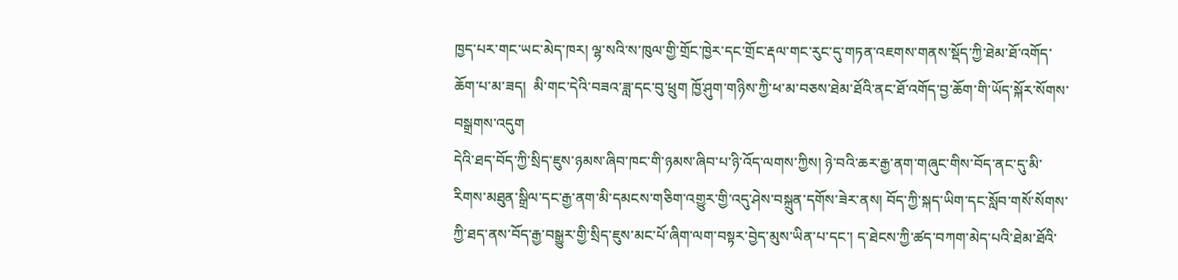ཁྱད་པར་གང་ཡང་མེད་ཁར། ལྷ་སའི་ས་ཁུལ་གྱི་གྲོང་ཁྱེར་དང་གྲོང་རྡལ་གང་རུང་དུ་གཏན་འཇགས་གནས་སྡོད་ཀྱི་ཐེམ་ཐོ་འགོད་ཆོག་པ་མ་ཟད།  མི་གང་དེའི་བཟའ་ཟླ་དང་བུ་ཕྲུག ཁྱོ་ཤུག་གཉིས་ཀྱི་ཕ་མ་བཅས་ཐེམ་ཐོའི་ནང་ཐོ་འགོད་བྱ་ཆོག་གི་ཡོད་སྐོར་སོགས་བསྒྲགས་འདུག
དེའི་ཐད་བོད་ཀྱི་སྲིད་ཇུས་ཉམས་ཞིབ་ཁང་གི་ཉམས་ཞིབ་པ་ཉི་འོད་ལགས་ཀྱིས། ཉེ་བའི་ཆར་རྒྱ་ནག་གཞུང་གིས་བོད་ནང་དུ་མི་རིགས་མཐུན་སྒྲིལ་དང་རྒྱ་ནག་མི་དམངས་གཅིག་འགྱུར་གྱི་འདུ་ཤེས་བསྐྲུན་དགོས་ཟེར་ནས། བོད་ཀྱི་སྐད་ཡིག་དང་སློབ་གསོ་སོགས་ཀྱི་ཐད་ནས་བོད་རྒྱ་བསྒྱུར་གྱི་སྲིད་ཇུས་མང་པོ་ཞིག་ལག་བསྟར་བྱེད་མུས་ཡིན་པ་དང་། ད་ཐེངས་ཀྱི་ཚད་བཀག་མེད་པའི་ཐེམ་ཐོའི་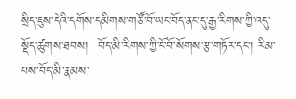སྲིད་ཇུས་དེའི་དགོས་དམིགས་གཙོ་བོ་ཡང་བོད་ནང་དུ་རྒྱ་རིགས་ཀྱི་འདུ་སྡོད་ཚུགས་ཐབས།  བོད་མི་རིགས་ཀྱི་ངོ་བོ་སོགས་རྩ་གཏོར་དང་། རིམ་པས་བོད་མི་རྣམས་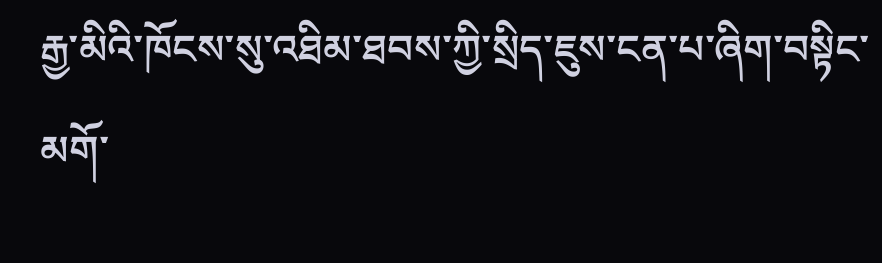རྒྱ་མིའི་ཁོངས་སུ་འཐིམ་ཐབས་ཀྱི་སྲིད་ཇུས་ངན་པ་ཞིག་བསྟིང་མགོ་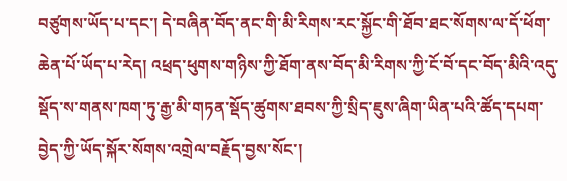བཙུགས་ཡོད་པ་དང་། དེ་བཞིན་བོད་ནང་གི་མི་རིགས་རང་སྐྱོང་གི་ཐོབ་ཐང་སོགས་ལ་དོ་ཕོག་ཆེན་པོ་ཡོད་པ་རེད། འཕྲད་ཕུགས་གཉིས་ཀྱི་ཐོག་ནས་བོད་མི་རིགས་ཀྱི་ངོ་བོ་དང་བོད་མིའི་འདུ་སྡོད་ས་གནས་ཁག་ཏུ་རྒྱ་མི་གཏན་སྡོད་ཚུགས་ཐབས་ཀྱི་སྲིད་ཇུས་ཞིག་ཡིན་པའི་ཚོད་དཔག་བྱེད་ཀྱི་ཡོད་སྐོར་སོགས་འགྲེལ་བརྗོད་བྱས་སོང་།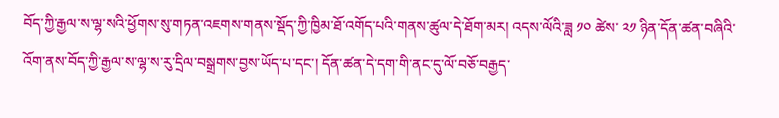བོད་ཀྱི་རྒྱལ་ས་ལྷ་སའི་ཕྱོགས་སུ་གཏན་འཇགས་གནས་སྡོད་ཀྱི་ཁྱིམ་ཐོ་འགོད་པའི་གནས་ཚུལ་དེ་ཐོག་མར། འདས་ལོའི་ཟླ ༡༠ ཚེས་ ༢༡ ཉིན་དོན་ཚན་བཞིའི་འོག་ནས་བོད་ཀྱི་རྒྱལ་ས་ལྷ་ས་རུ་དྲིལ་བསྒྲགས་བྱས་ཡོད་པ་དང་། དོན་ཚན་དེ་དག་གི་ནང་དུ་ལོ་བཅོ་བརྒྱད་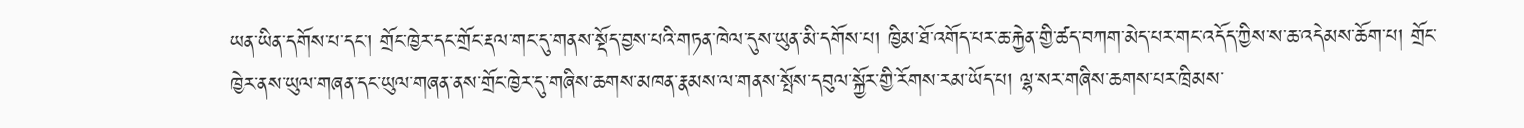ཡན་ཡིན་དགོས་པ་དང་། གྲོང་ཁྱེར་དང་གྲོང་རྡལ་གང་དུ་གནས་སྡོད་བྱས་པའི་གཏན་ཁེལ་དུས་ཡུན་མི་དགོས་པ། ཁྱིམ་ཐོ་འགོད་པར་ཆ་རྐྱེན་གྱི་ཚད་བཀག་མེད་པར་གང་འདོད་ཀྱིས་ས་ཆ་འདེམས་ཆོག་པ། གྲོང་ཁྱེར་ནས་ཡུལ་གཞན་དང་ཡུལ་གཞན་ནས་གྲོང་ཁྱེར་དུ་གཞིས་ཆགས་མཁན་རྣམས་ལ་གནས་སྤོས་དབུལ་སྐྱོར་གྱི་རོགས་རམ་ཡོད་པ། ལྷ་སར་གཞིས་ཆགས་པར་ཁྲིམས་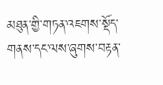མཐུན་གྱི་གཏན་འཇགས་སྡོད་གནས་དང་ལས་ཞུགས་བརྟན་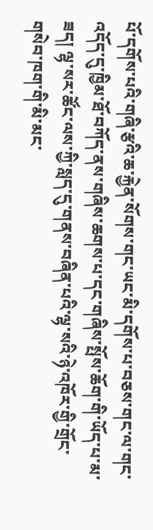པོ་དགོས་པའི་གཞི་རྩའི་ཆ་རྐྱེན་སོགས་གང་ཡང་མི་དགོས་པ་བཅས་གང་ལ་གང་འདོད་དུ་ཁྱིམ་ཐོ་བཀོད་ནས་གཞིས་ཆགས་པ་དང་གཞིས་སྤོས་ཆོག་གི་ཡོད་པ་མ་ཟད། ལྷ་སར་ཚོང་ལས་ཀྱི་སླད་དུ་གནས་བཞིན་པའི་ལྷ་སའི་ཉེ་འཁོར་གྱི་གྲོང་གསེབ་ཁག་གི་མི་མང་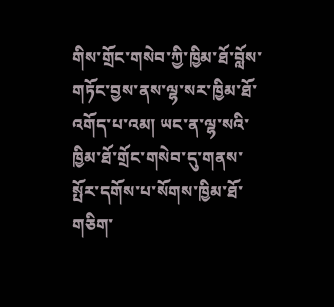གིས་གྲོང་གསེབ་ཀྱི་ཁྱིམ་ཐོ་བློས་གཏོང་བྱས་ནས་ལྷ་སར་ཁྱིམ་ཐོ་འགོད་པ་འམ། ཡང་ན་ལྷ་སའི་ཁྱིམ་ཐོ་གྲོང་གསེབ་དུ་གནས་སྤོར་དགོས་པ་སོགས་ཁྱིམ་ཐོ་གཅིག་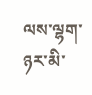ལས་ལྷག་ཉར་མི་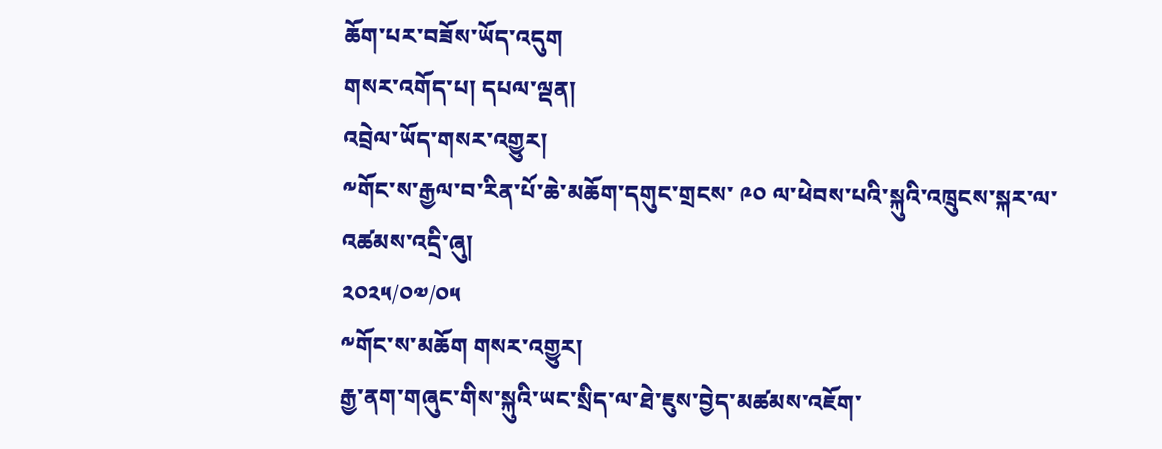ཆོག་པར་བཟོས་ཡོད་འདུག
གསར་འགོད་པ། དཔལ་ལྡན།
འབྲེལ་ཡོད་གསར་འགྱུར།
༸གོང་ས་རྒྱལ་བ་རིན་པོ་ཆེ་མཆོག་དགུང་གྲངས་ ༩༠ ལ་ཕེབས་པའི་སྐུའི་འཁྲུངས་སྐར་ལ་འཚམས་འདྲི་ཞུ།
༢༠༢༥/༠༧/༠༥
༸གོང་ས་མཆོག གསར་འགྱུར།
རྒྱ་ནག་གཞུང་གིས་སྐུའི་ཡང་སྲིད་ལ་ཐེ་ཇུས་བྱེད་མཚམས་འཇོག་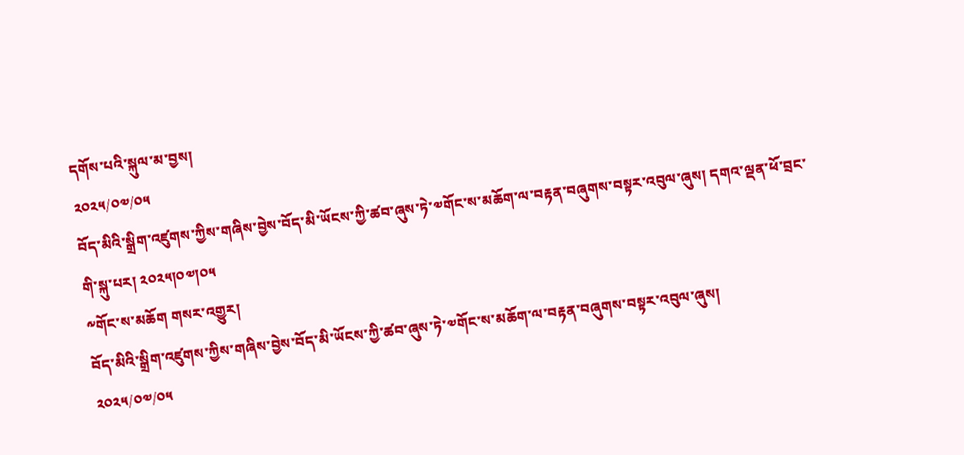དགོས་པའི་སྐུལ་མ་བྱས།
༢༠༢༥/༠༧/༠༥
བོད་མིའི་སྒྲིག་འཛུགས་ཀྱིས་གཞིས་བྱེས་བོད་མི་ཡོངས་ཀྱི་ཚབ་ཞུས་ཏེ་༧གོང་ས་མཆོག་ལ་བརྟན་བཞུགས་བསྟར་འབུལ་ཞུས། དགའ་ལྡན་ཕོ་བྲང་གི་སྐུ་པར། ༢༠༢༥།༠༧།༠༥
༸གོང་ས་མཆོག གསར་འགྱུར།
བོད་མིའི་སྒྲིག་འཛུགས་ཀྱིས་གཞིས་བྱེས་བོད་མི་ཡོངས་ཀྱི་ཚབ་ཞུས་ཏེ་༧གོང་ས་མཆོག་ལ་བརྟན་བཞུགས་བསྟར་འབུལ་ཞུས།
༢༠༢༥/༠༧/༠༥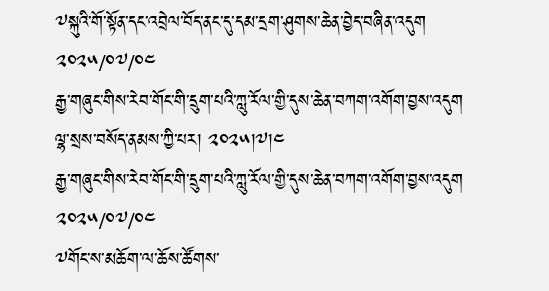༧སྐུའི་གོ་སྟོན་དང་འབྲེལ་བོད་ནང་དུ་དམ་དྲག་ཤུགས་ཆེན་བྱེད་བཞིན་འདུག
༢༠༢༥/༠༧/༠༤
རྒྱ་གཞུང་གིས་རེབ་གོང་གི་དྲུག་པའི་ཀླུ་རོལ་གྱི་དུས་ཆེན་བཀག་འགོག་བྱས་འདུག ལྷ་སྲས་བསོད་ནམས་ཀྱི་པར། ༢༠༢༥།༧།༤
རྒྱ་གཞུང་གིས་རེབ་གོང་གི་དྲུག་པའི་ཀླུ་རོལ་གྱི་དུས་ཆེན་བཀག་འགོག་བྱས་འདུག
༢༠༢༥/༠༧/༠༤
༧གོང་ས་མཆོག་ལ་ཆོས་ཚོགས་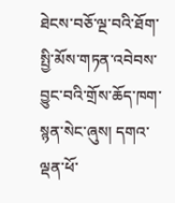ཐེངས་བཅོ་ལྔ་བའི་ཐོག་སྤྱི་མོས་གཏན་འབེབས་བྱུང་བའི་གྲོས་ཆོད་ཁག་སྙན་སེང་ཞུས། དགའ་ལྡན་ཕོ་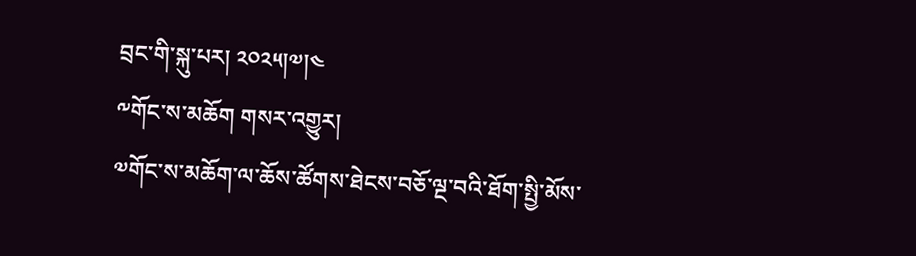བྲང་གི་སྐུ་པར། ༢༠༢༥།༧།༤
༸གོང་ས་མཆོག གསར་འགྱུར།
༧གོང་ས་མཆོག་ལ་ཆོས་ཚོགས་ཐེངས་བཅོ་ལྔ་བའི་ཐོག་སྤྱི་མོས་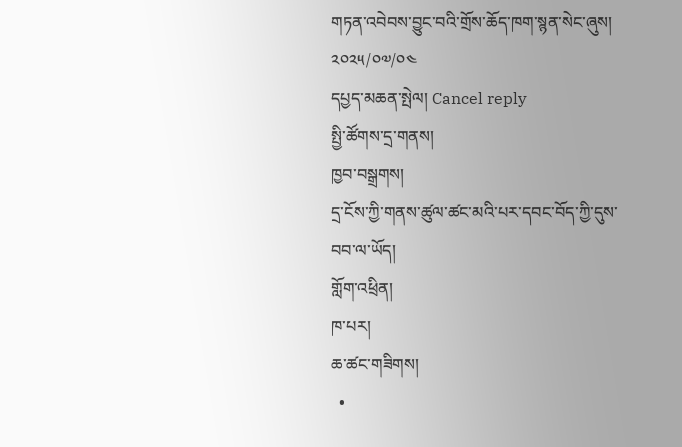གཏན་འབེབས་བྱུང་བའི་གྲོས་ཆོད་ཁག་སྙན་སེང་ཞུས།
༢༠༢༥/༠༧/༠༤
དཔྱད་མཆན་སྤེལ། Cancel reply
སྤྱི་ཚོགས་དྲ་གནས།
ཁྱབ་བསྒྲགས།
དྲ་ངོས་ཀྱི་གནས་ཚུལ་ཚང་མའི་པར་དབང་བོད་ཀྱི་དུས་བབ་ལ་ཡོད།
གློག་འཕྲིན།
ཁ་པར།
ཆ་ཚང་གཟིགས།
  •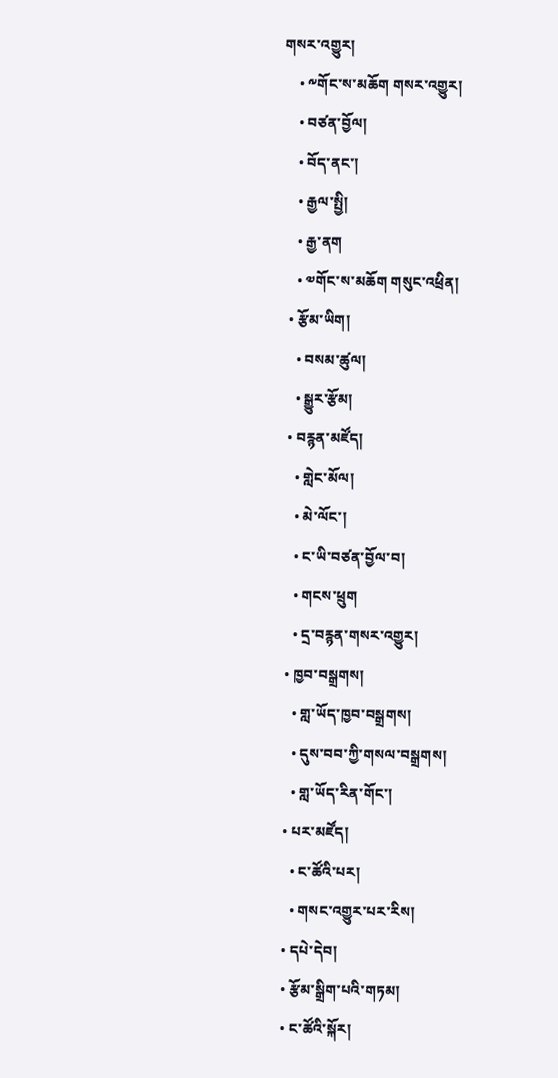གསར་འགྱུར།
    • ༸གོང་ས་མཆོག གསར་འགྱུར།
    • བཙན་བྱོལ།
    • བོད་ནང་།
    • རྒྱལ་སྤྱི།
    • རྒྱ་ནག
    • ༧གོང་ས་མཆོག གསུང་འཕྲིན།
  • རྩོམ་ཡིག།
    • བསམ་ཚུལ།
    • སྒྱུར་རྩོམ།
  • བརྙན་མཛོད།
    • གླེང་མོལ།
    • མེ་ལོང་།
    • ང་ཡི་བཙན་བྱོལ་བ།
    • གངས་ཕྲུག
    • དྲ་བརྙན་གསར་འགྱུར།
  • ཁྱབ་བསྒྲགས།
    • གླ་ཡོད་ཁྱབ་བསྒྲགས།
    • དུས་བབ་ཀྱི་གསལ་བསྒྲགས།
    • གླ་ཡོད་རིན་གོང་།
  • པར་མཛོད།
    • ང་ཚོའི་པར།
    • གསང་འགྱུར་པར་རིས།
  • དཔེ་དེབ།
  • རྩོམ་སྒྲིག་པའི་གཏམ།
  • ང་ཚོའི་སྐོར།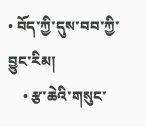• བོད་ཀྱི་དུས་བབ་ཀྱི་བྱུང་རིམ།
    • རྩ་ཆེའི་གསུང་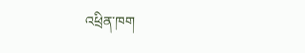འཕྲིན་ཁག